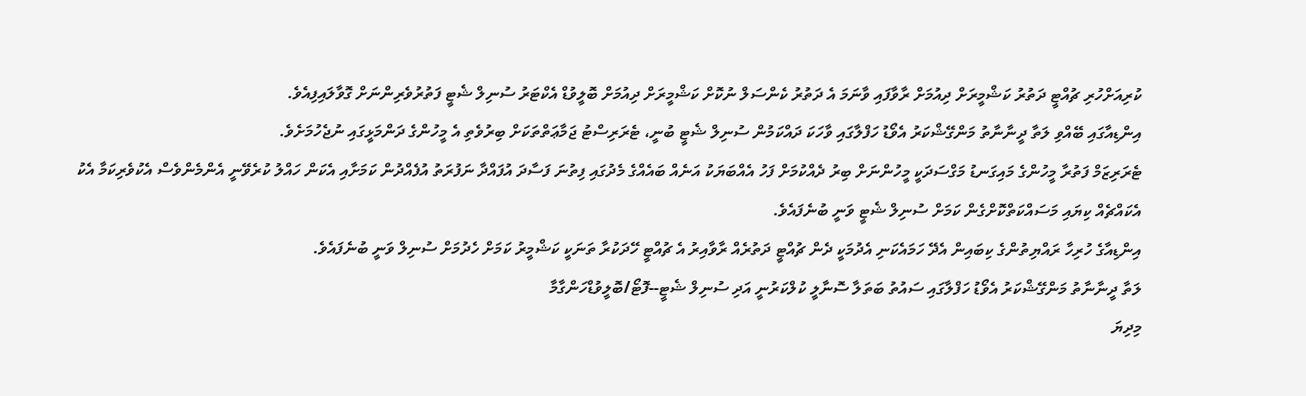ކުރިއަށްހުރި ޗުއްޓީ ދަތުރު ކަޝްމީރަށް ދިއުމަށް ރާވާފައި ވާނަމަ އެ ދަތުރު ކެންސަލް ނުކޮށް ކަޝްމީރަށް ދިއުމަށް ބޮލީވުޑް އެކްޓަރު ސުނިލް ޝެޓީ ފަތުރުވެރިންނަށް ގޮވާލައިފިއެވެ.
އިންޑިއާގައި ބޭއްވި ލަތާ ދީނާނާތު މަންގޭޝްކަރު އެވޯޑު ހަފްލާގައި ވާހަކަ ދައްކަމުން ސުނިލް ޝެޓީ ބުނީ، ޓެރަރިސްޓު ޖަމާޢަތްތަކަށް ބިރުވެތި އެ މީހުންގެ ދަންމަޅީގައި ނުޖެހުމަށެވެ.
ޓެރަރިޒަމް ފަތުރާ މީހުންގެ މައިގަނޑު މަގްސަދަކީ މީހުންނަށް ބިރު ދެއްކުމަށް ފަހު އެއްބަޔަކު އަނެއް ބައެއްގެ މެދުގައި ފިތުނަ ފަސާދަ އުފައްދާ ނަފުރަތު އުފެއްދުން ކަމަށާއި އެކަން ހައްލު ކުރެވޭނީ އެންމެންވެސް އެކުވެރިކަމާ އެކު އެކައްޗެއް ކިޔައި މަސައްކަތްކޮށްގެން ކަމަށް ސުނިލް ޝެޓީ ވަނީ ބުނެފައެވެ.
އިންޑިއާގެ ހުރިހާ ރައްޔިތުންގެ ކިބައިން އެދޭ ހަމައެކަނި އެދުމަކީ ދެން ޗުއްޓީ ދަތުރެއް ރާވާއިރު އެ ޗުއްޓީ ހޭދަކުރާ ތަނަކީ ކަޝްމީރު ކަމަށް ހެދުމަށް ސުނިލް ވަނީ ބުނެފައެވެ.
ލަތާ ދީނާނާތު މަންގޭޝްކަރު އެވޯޑު ހަފްލާގައި ސައުތު ބަތަލާ ސޮނާލީ ކުލްކަރުނީ އަދި ސުނިލް ޝެޓީ--ފޮޓޯ/ބޮލީވުޑްހަންގާމާ
މިދިޔަ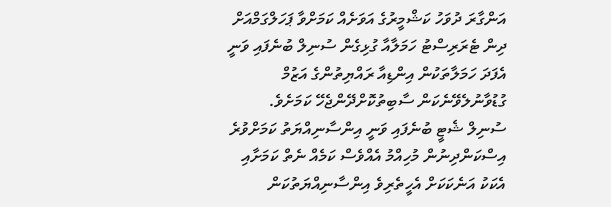އަންގާރަ ދުވަހު ކަޝްމީރުގެ އަވަށެއް ކަމަށްވާ ޕަހަލްގަމްއަށް ދިން ޓެރަރިސްޓު ހަމަލާއާ ގުޅިގެން ސުނިލް ބުނެފައި ވަނީ އެފަދަ ހަމަލާތަކުން އިންޑިއާ ރައްޔިތުންގެ އަޒުމް ގުޑުވާނުލެވޭނެކަން ސާބިތުކޮށްދޭންޖެހޭ ކަމަށެވެ.
ސުނިލް ޝެޓީ ބުނެފައި ވަނީ އިންސާނިއްޔަތު ކަމަށްވުރެ އިސްކަންދިނުން މުހިއްމު އެއްވެސް ކަމެއް ނެތް ކަމަށާއި އެކަކު އަނެކަކަށް އެހީތެރިވެ އިންސާނިއްޔަތުކަން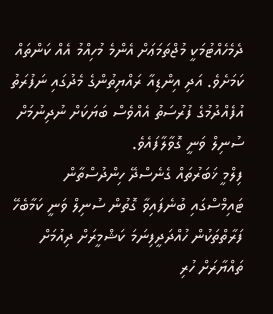ދެމެހެއްޓުމަކީ މުޖްތަމަޢަށް އެންމެ މުހިއްމު އެއް ކަންތައް ކަމަށެވެ. އަދި އިންޑިއާ ރައްޔިތުންގެ މެދުގައި ނަފުރަތު އުފެއްދުމުގެ ފުރުސަތު އެއްވެސް ބަޔަކަށް ނުދިނުމަށް ސުނިލް ވަނީ ގޮވާލާފައެވެ.
ފިލްމީ ޚަބަރުތައް ގެނެސްދޭ ހިންދުސްތާން ޓައިމްސްގައި ބުނެފައިވާ ގޮތުން ސުނިލް ވަނީ ކަމާބެހޭ ފަރާތްތަކުން ހުއްދަދީފިނަމަ ކަޝްމީރަށް ދިއުމަށް ތައްޔާރަށް ހުރި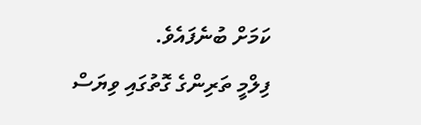ކަމަށް ބުނެފައެވެ.
ފިލްމީ ތަރިންގެ ގޮތުގައި ވިޔަސް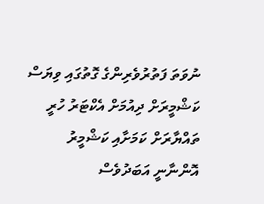ނުވަތަ ފަތުރުވެރިންގެ ގޮތުގައި ވިޔަސް ކަޝްމީރަށް ދިއުމަށް އެކްޓަރު ހުރީ ތައްޔާރަށް ކަމަށާއި ކަޝްމީރު އޮންނާނީ އަބަދުވެސް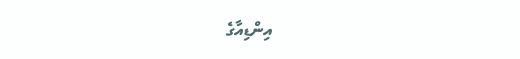އިންޑިއާގެ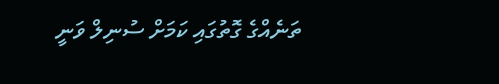ތަނެއްގެ ގޮތުގައި ކަމަށް ސުނިލް ވަނީ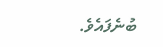ބުނެފައެވެ.